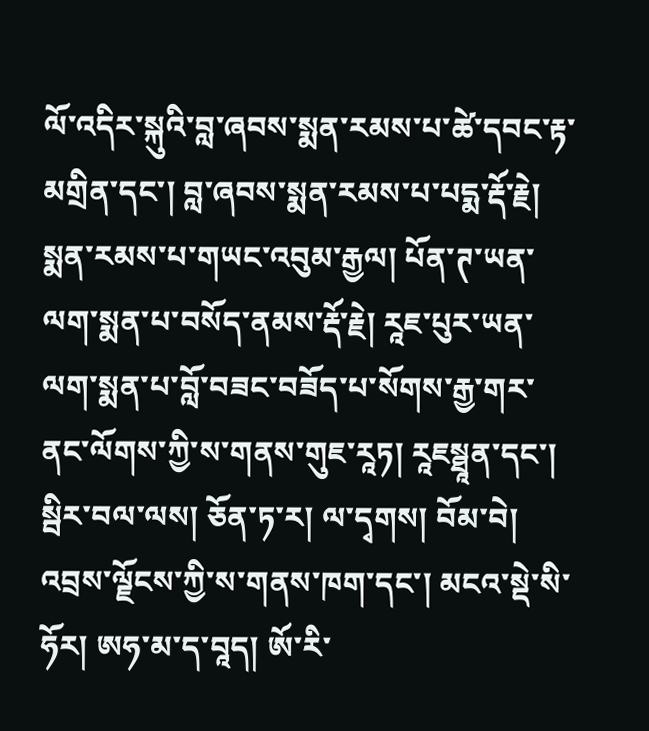ལོ་འདིར་སྐུའི་བླ་ཞབས་སྨན་རམས་པ་ཚེ་དབང་རྟ་མགྲིན་དང་། བླ་ཞབས་སྨན་རམས་པ་པདྨ་རྡོ་རྗེ། སྨན་རམས་པ་གཡང་འབུམ་རྒྱལ། པོན་ཊ་ཡན་ལག་སྨན་པ་བསོད་ནམས་རྡོ་རྗེ། རཱཇ་པུར་ཡན་ལག་སྨན་པ་བློ་བཟང་བཟོད་པ་སོགས་རྒྱ་གར་ནང་ལོགས་ཀྱི་ས་གནས་གུཇ་རཱཏ། རཱཇསྠཱན་དང་། སྦིར་བལ་ལས། ཅོན་ཏ་ར། ལ་དྭགས། བོམ་བེ། འབྲས་ལྗོངས་ཀྱི་ས་གནས་ཁག་དང་། མངའ་སྡེ་སི་ཧོར། ཨཧ་མ་ད་བཱད། ཨོ་རི་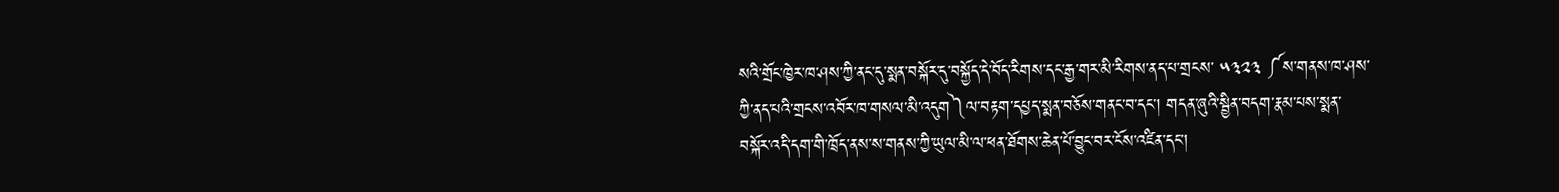སའི་གྲོང་ཁྱེར་ཁ་ཤས་ཀྱི་ནང་དུ་སྨན་བསྐོར་དུ་བསྐྱོད་དེ་བོད་རིགས་དང་རྒྱ་གར་མི་རིགས་ནད་པ་གྲངས་ ༥༣༢༣ ༼ས་གནས་ཁ་ཤས་ཀྱི་ནད་པའི་གྲངས་འབོར་ཁ་གསལ་མི་འདུག༽ལ་བརྟག་དཔྱད་སྨན་བཅོས་གནང་བ་དང་། གདན་ཞུའི་སྦྱིན་བདག་རྣམ་པས་སྨན་བསྐོར་འདི་དག་གི་ཁྲོད་ནས་ས་གནས་ཀྱི་ཡུལ་མི་ལ་ཕན་ཐོགས་ཆེན་པོ་བྱུང་བར་ངོས་འཛིན་དང་།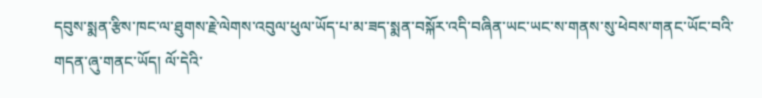དབུས་སྨན་རྩིས་ཁང་ལ་ཐུགས་རྗེ་ལེགས་འབུལ་ཕུལ་ཡོད་པ་མ་ཟད་སྨན་བསྐོར་འདི་བཞིན་ཡང་ཡང་ས་གནས་སུ་ཕེབས་གནང་ཡོང་བའི་གདན་ཞུ་གནང་ཡོད། ལོ་དེའི་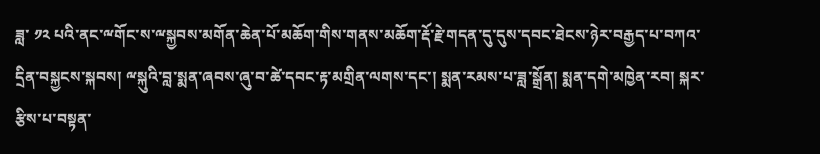ཟླ་ ༡༢ པའི་ནང་ྋགོང་ས་ྋསྐྱབས་མགོན་ཆེན་པོ་མཆོག་གིས་གནས་མཆོག་རྡོ་རྗེ་གདན་དུ་དུས་དབང་ཐེངས་ཉེར་བརྒྱད་པ་བཀའ་དྲིན་བསྐྱངས་སྐབས། ྋསྐུའི་བླ་སྨན་ཞབས་ཞུ་བ་ཚེ་དབང་རྟ་མགྲིན་ལགས་དང་། སྨན་རམས་པ་ཟླ་སྒྲོན། སྨན་དགེ་མཁྱེན་རབ། སྐར་རྩིས་པ་བསྟན་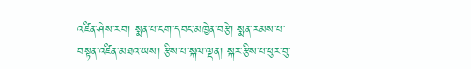འཛིན་ཤེས་རབ། སྨན་པ་ངག་དབང་མཁྱེན་བརྩེ། སྨན་རམས་པ་བསྟན་འཛིན་མཐའ་ཡས། རྩིས་པ་སྐལ་ལྡན། སྐར་རྩིས་པ་ཕུར་བུ་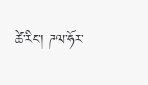ཚེ་རིང་། ཌལ་ཧོར་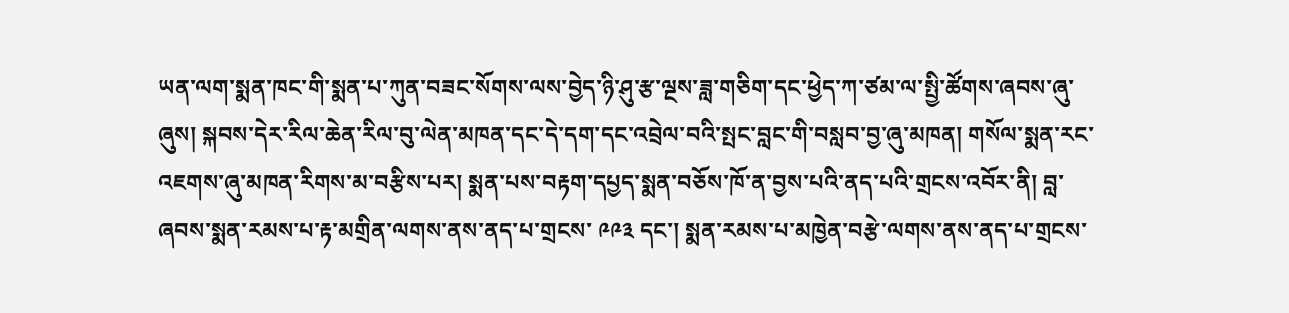ཡན་ལག་སྨན་ཁང་གི་སྨན་པ་ཀུན་བཟང་སོགས་ལས་བྱེད་ཉི་ཤུ་རྩ་ལྔས་ཟླ་གཅིག་དང་ཕྱེད་ཀ་ཙམ་ལ་སྤྱི་ཚོགས་ཞབས་ཞུ་ཞུས། སྐབས་དེར་རིལ་ཆེན་རིལ་བུ་ལེན་མཁན་དང་དེ་དག་དང་འབྲེལ་བའི་སྤང་བླང་གི་བསླབ་བྱ་ཞུ་མཁན། གསོལ་སྨན་རང་འཇགས་ཞུ་མཁན་རིགས་མ་བརྩིས་པར། སྨན་པས་བརྟག་དཔྱད་སྨན་བཅོས་ཁོ་ན་བྱས་པའི་ནད་པའི་གྲངས་འབོར་ནི། བླ་ཞབས་སྨན་རམས་པ་རྟ་མགྲིན་ལགས་ནས་ནད་པ་གྲངས་ ༩༩༣ དང་། སྨན་རམས་པ་མཁྱེན་བརྩེ་ལགས་ནས་ནད་པ་གྲངས་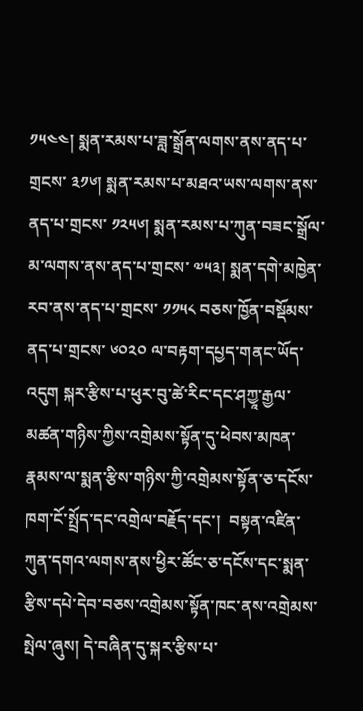༡༥༤༤། སྨན་རམས་པ་ཟླ་སྒྲོན་ལགས་ནས་ནད་པ་གྲངས་ ༣༡༦། སྨན་རམས་པ་མཐའ་ཡས་ལགས་ནས་ནད་པ་གྲངས་ ༡༢༥༦། སྨན་རམས་པ་ཀུན་བཟང་སྒྲོལ་མ་ལགས་ནས་ནད་པ་གྲངས་ ༧༥༣། སྨན་དགེ་མཁྱེན་རབ་ནས་ནད་པ་གྲངས་ ༡༡༥༨ བཅས་ཁྱོན་བསྡོམས་ནད་པ་གྲངས་ ༦༠༢༠ ལ་བརྟག་དཔྱད་གནང་ཡོད་འདུག སྐར་རྩིས་པ་ཕུར་བུ་ཚེ་རིང་དང་ཤཀྱཱ་རྒྱལ་མཚན་གཉིས་ཀྱིས་འགྲེམས་སྟོན་དུ་ཕེབས་མཁན་རྣམས་ལ་སྨན་རྩིས་གཉིས་ཀྱི་འགྲེམས་སྟོན་ཅ་དངོས་ཁག་ངོ་སྤྲོད་དང་འགྲེལ་བརྗོད་དང་།  བསྟན་འཛིན་ཀུན་དགའ་ལགས་ནས་ཕྱིར་ཚོང་ཅ་དངོས་དང་སྨན་རྩིས་དཔེ་དེབ་བཅས་འགྲེམས་སྟོན་ཁང་ནས་འགྲེམས་སྤེལ་ཞུས། དེ་བཞིན་དུ་སྐར་རྩིས་པ་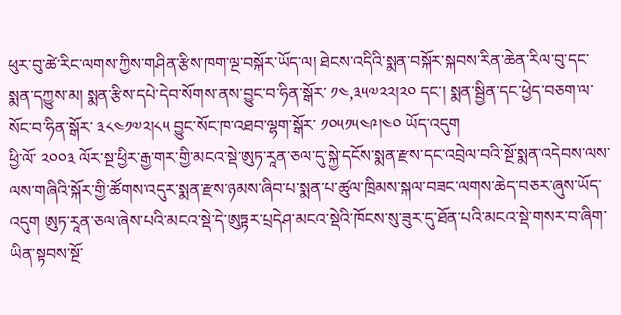ཕུར་བུ་ཚེ་རིང་ལགས་ཀྱིས་གཤིན་རྩིས་ཁག་ལྔ་བསྐོར་ཡོད་ལ། ཐེངས་འདིའི་སྨན་བསྐོར་སྐབས་རིན་ཆེན་རིལ་བུ་དང་སྨན་དཀྱུས་མ། སྨན་རྩིས་དཔེ་དེབ་སོགས་ནས་བྱུང་བ་ཧིན་སྒོར་ ༡༤,༣༥༧༢༢།༢༠ དང་། སྨན་སྦྱིན་དང་ཕྱེད་བཅག་ལ་སོང་བ་ཧིན་སྒོར་ ༣༨༤༡༧༢།༨༥ བྱུང་སོང་ཁ་འཐབ་ལྷག་སྒོར་ ༡༠༥༡༥༤༩།༤༠ ཡོད་འདུག
ཕྱི་ལོ་ ༢༠༠༣ ལོར་སྔ་ཕྱིར་རྒྱ་གར་གྱི་མངའ་སྡེ་ཨུཏ་རཱན་ཅལ་དུ་སྐྱེ་དངོས་སྨན་རྫས་དང་འབྲེལ་བའི་སྔོ་སྨན་འདེབས་ལས་ལས་གཞིའི་སྐོར་གྱི་ཚོགས་འདུར་སྨན་རྫས་ཉམས་ཞིབ་པ་སྨན་པ་ཚུལ་ཁྲིམས་སྐལ་བཟང་ལགས་ཆེད་བཅར་ཞུས་ཡོད་འདུག ཨུཏ་རཱན་ཅལ་ཞེས་པའི་མངའ་སྡེ་དེ་ཨུཏྟར་པྲདེཤ་མངའ་སྡེའི་ཁོངས་སུ་ཟུར་དུ་ཐོན་པའི་མངའ་སྡེ་གསར་བ་ཞིག་ཡིན་སྟབས་སྔོ་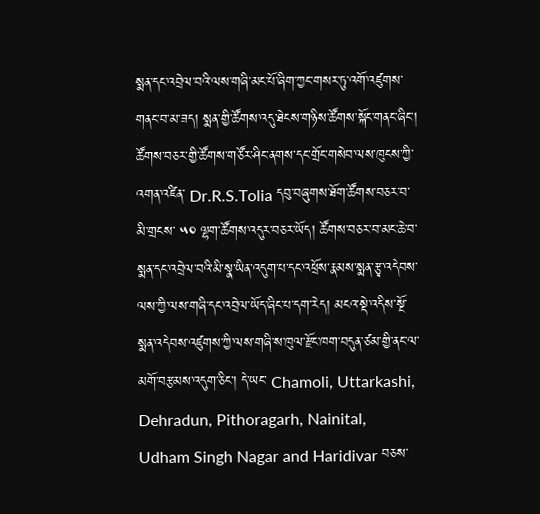སྨན་དང་འབྲེལ་བའི་ལས་གཞི་མང་པོ་ཞིག་ཀྱང་གསར་ཏུ་འགོ་འཛུགས་གནང་བ་མ་ཟད། སྨན་གྱི་ཚོགས་འདུ་ཐེངས་གཉིས་ཚོགས་སྐོང་གནང་ཞིང་། ཚོགས་བཅར་གྱི་ཚོགས་གཙོར་ཤིང་ནགས་དང་གྲོང་གསེབ་ལས་ཁུངས་ཀྱི་འགན་འཛིན་ Dr.R.S.Tolia དབུ་བཞུགས་ཐོག་ཚོགས་བཅར་བ་མི་གྲངས་ ༥༠ ལྷག་ཚོགས་འདུར་བཅར་ཡོད། ཚོགས་བཅར་བ་མང་ཆེ་བ་སྨན་དང་འབྲེལ་བའི་མི་སྣ་ཡིན་འདུག་པ་དང་འཕྲོས་རྣམས་སྨན་རྩྭ་འདེབས་ལས་ཀྱི་ལས་གཞི་དང་འབྲེལ་ཡོད་ཞིང་པ་དག་རེད། མངའ་སྡེ་འདིས་སྔོ་སྨན་འདེབས་འཛུགས་ཀྱི་ལས་གཞི་ས་ཁུལ་རྫོང་ཁག་བདུན་ཙམ་གྱི་ནང་ལ་མགོ་བརྩམས་འདུག་ཅིང་། དེ་ཡང་ Chamoli, Uttarkashi, Dehradun, Pithoragarh, Nainital, Udham Singh Nagar and Haridivar བཅས་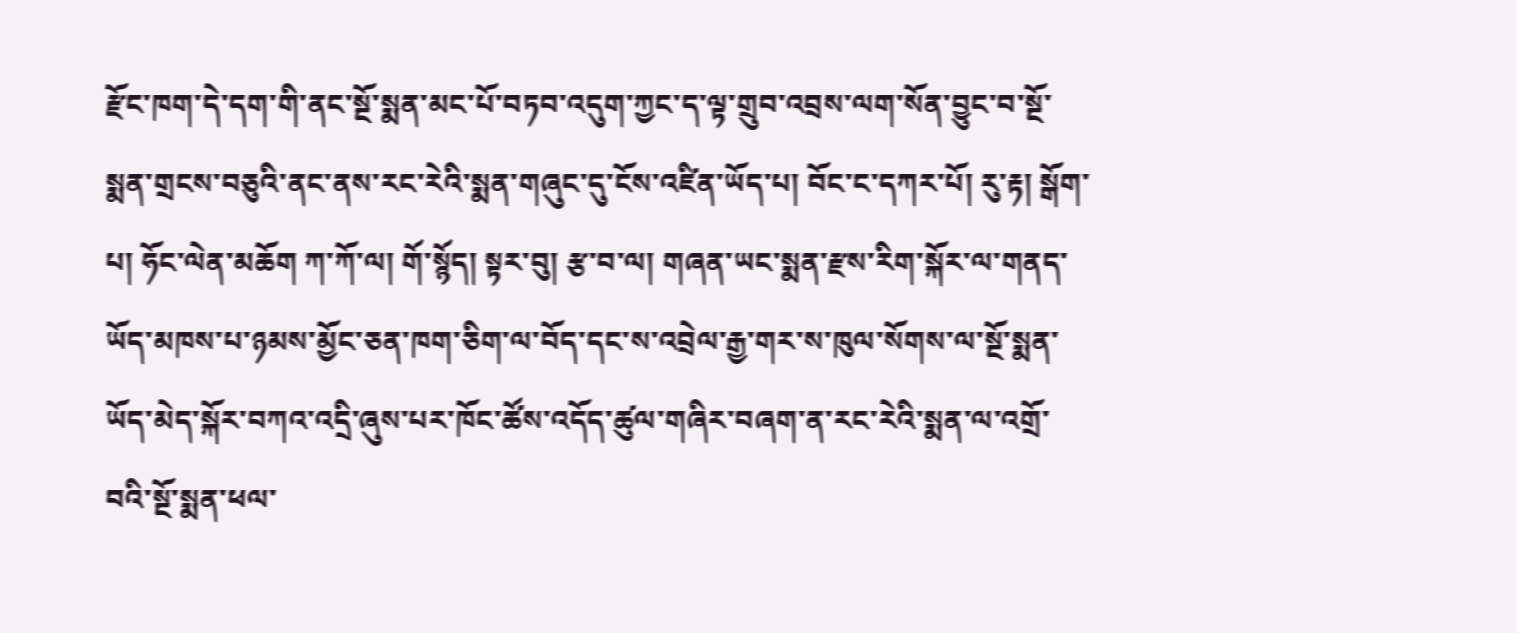རྫོང་ཁག་དེ་དག་གི་ནང་སྔོ་སྨན་མང་པོ་བཏབ་འདུག་ཀྱང་ད་ལྟ་གྲུབ་འབྲས་ལག་སོན་བྱུང་བ་སྔོ་སྨན་གྲངས་བཅུའི་ནང་ནས་རང་རེའི་སྨན་གཞུང་དུ་ངོས་འཛིན་ཡོད་པ། བོང་ང་དཀར་པོ། རུ་རྟ། སྒོག་པ། ཧོང་ལེན་མཆོག ཀ་ཀོ་ལ། གོ་སྙོད། སྟར་བུ། རྩ་བ་ལ། གཞན་ཡང་སྨན་རྫས་རིག་སྐོར་ལ་གནད་ཡོད་མཁས་པ་ཉམས་མྱོང་ཅན་ཁག་ཅིག་ལ་བོད་དང་ས་འབྲེལ་རྒྱ་གར་ས་ཁུལ་སོགས་ལ་སྔོ་སྨན་ཡོད་མེད་སྐོར་བཀའ་འདྲི་ཞུས་པར་ཁོང་ཚོས་འདོད་ཚུལ་གཞིར་བཞག་ན་རང་རེའི་སྨན་ལ་འགྲོ་བའི་སྔོ་སྨན་ཕལ་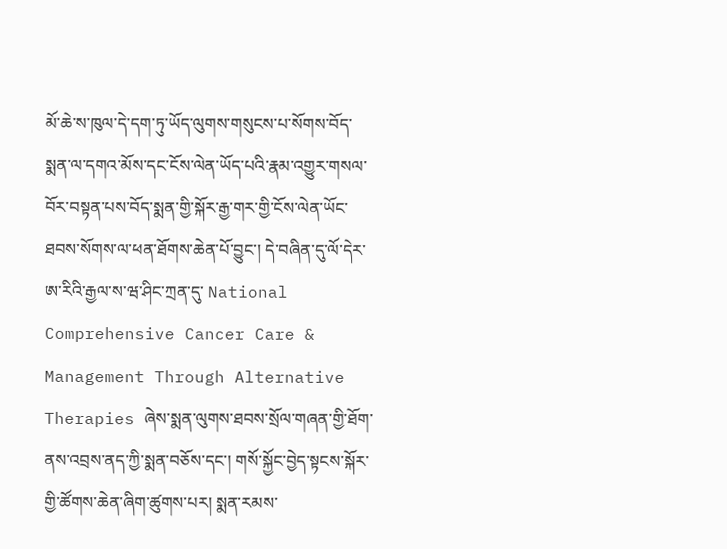མོ་ཆེ་ས་ཁུལ་དེ་དག་ཏུ་ཡོད་ལུགས་གསུངས་པ་སོགས་བོད་སྨན་ལ་དགའ་མོས་དང་ངོས་ལེན་ཡོད་པའི་རྣམ་འགྱུར་གསལ་བོར་བསྟན་པས་བོད་སྨན་གྱི་སྐོར་རྒྱ་གར་གྱི་ངོས་ལེན་ཡོང་ཐབས་སོགས་ལ་ཕན་ཐོགས་ཆེན་པོ་བྱུང་། དེ་བཞིན་དུ་ལོ་དེར་ཨ་རིའི་རྒྱལ་ས་ཝ་ཤིང་ཀྲན་དུ་ National Comprehensive Cancer Care & Management Through Alternative Therapies ཞེས་སྨན་ལུགས་ཐབས་སྲོལ་གཞན་གྱི་ཐོག་ནས་འབྲས་ནད་ཀྱི་སྨན་བཅོས་དང་། གསོ་སྐྱོང་བྱེད་སྟངས་སྐོར་གྱི་ཚོགས་ཆེན་ཞིག་ཚུགས་པར། སྨན་རམས་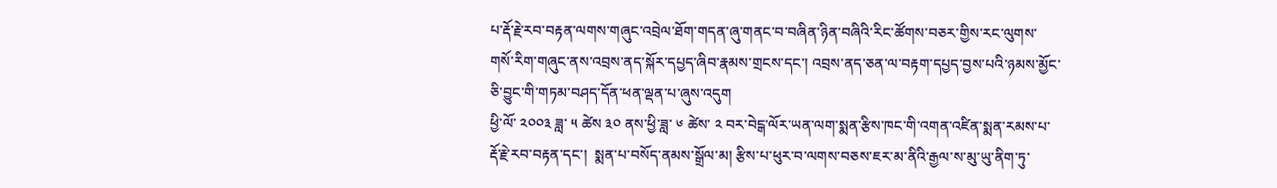པ་རྡོ་རྗེ་རབ་བརྟན་ལགས་གཞུང་འབྲེལ་ཐོག་གདན་ཞུ་གནང་བ་བཞིན་ཉིན་བཞིའི་རིང་ཚོགས་བཅར་གྱིས་རང་ལུགས་གསོ་རིག་གཞུང་ནས་འབྲས་ནད་སྐོར་དཔྱད་ཞིབ་རྣམས་གྲངས་དང་། འབྲས་ནད་ཅན་ལ་བརྟག་དཔྱད་བྱས་པའི་ཉམས་མྱོང་ཅི་བྱུང་གི་གཏམ་བཤད་དོན་ཕན་ལྡན་པ་ཞུས་འདུག
ཕྱི་ལོ་ ༢༠༠༣ ཟླ་ ༥ ཚེས ༣༠ ནས་ཕྱི་ཟླ་ ༦ ཚེས་ ༢ བར་བེངྒ་ལོར་ཡན་ལག་སྨན་རྩིས་ཁང་གི་འགན་འཛིན་སྨན་རམས་པ་རྡོ་རྗེ་རབ་བརྟན་དང་།  སྨན་པ་བསོད་ནམས་སྒྲོལ་མ། རྩིས་པ་ཕུར་བ་ལགས་བཅས་ཇར་མ་ནིའི་རྒྱལ་ས་མུ་ཡུ་ནིག་ཏུ་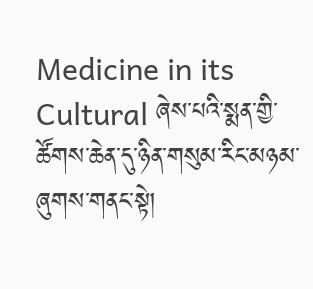Medicine in its Cultural ཞེས་པའི་སྨན་གྱི་ཚོགས་ཆེན་དུ་ཉིན་གསུམ་རིང་མཉམ་ཞུགས་གནང་སྟེ།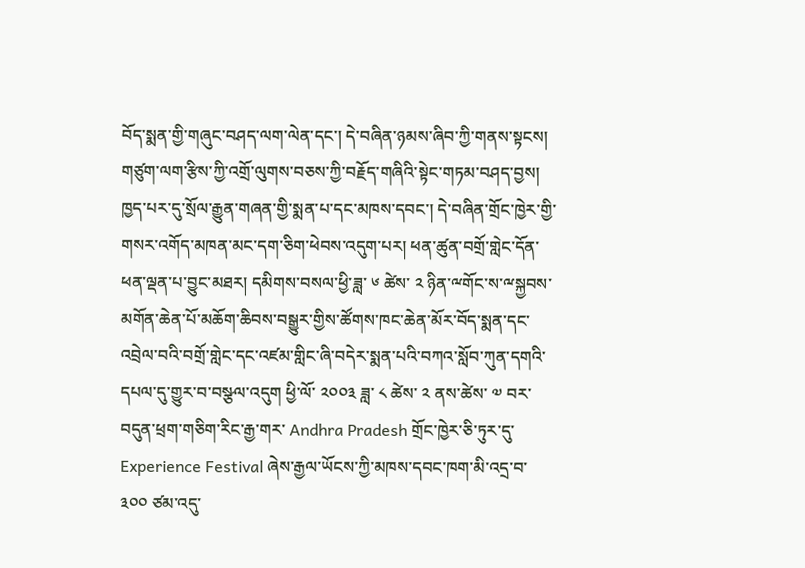བོད་སྨན་གྱི་གཞུང་བཤད་ལག་ལེན་དང་། དེ་བཞིན་ཉམས་ཞིབ་ཀྱི་གནས་སྟངས། གཙུག་ལག་རྩིས་ཀྱི་འགྲོ་ལུགས་བཅས་ཀྱི་བརྗོད་གཞིའི་སྟེང་གཏམ་བཤད་བྱས། ཁྱད་པར་དུ་སྲོལ་རྒྱུན་གཞན་གྱི་སྨན་པ་དང་མཁས་དབང་། དེ་བཞིན་གྲོང་ཁྱེར་གྱི་གསར་འགོད་མཁན་མང་དག་ཅིག་ཕེབས་འདུག་པར། ཕན་ཚུན་བགྲོ་གླེང་དོན་ཕན་ལྡན་པ་བྱུང་མཐར། དམིགས་བསལ་ཕྱི་ཟླ་ ༦ ཚེས་ ༢ ཉིན་ྋགོང་ས་ྋསྐྱབས་མགོན་ཆེན་པོ་མཆོག་ཆིབས་བསྒྱུར་གྱིས་ཚོགས་ཁང་ཆེན་མོར་བོད་སྨན་དང་འབྲེལ་བའི་བགྲོ་གླེང་དང་འཛམ་གླིང་ཞི་བདེར་སྨན་པའི་བཀའ་སློབ་ཀུན་དགའི་དཔལ་དུ་གྱུར་བ་བསྩལ་འདུག ཕྱི་ལོ་ ༢༠༠༣ ཟླ་ ༨ ཚེས་ ༢ ནས་ཚེས་ ༧ བར་བདུན་ཕྲག་གཅིག་རིང་རྒྱ་གར་ Andhra Pradesh གྲོང་ཁྱེར་ཅི་ཏུར་དུ་ Experience Festival ཞེས་རྒྱལ་ཡོངས་ཀྱི་མཁས་དབང་ཁག་མི་འདྲ་བ་ ༣༠༠ ཙམ་འདུ་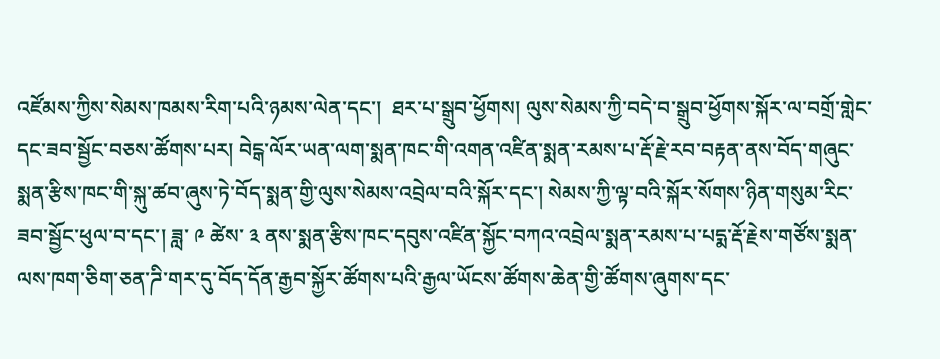འཛོམས་ཀྱིས་སེམས་ཁམས་རིག་པའི་ཉམས་ལེན་དང་།  ཐར་པ་སྒྲུབ་ཕྱོགས། ལུས་སེམས་ཀྱི་བདེ་བ་སྒྲུབ་ཕྱོགས་སྐོར་ལ་བགྲོ་གླེང་དང་ཟབ་སྦྱོང་བཅས་ཚོགས་པར། བེངྒ་ལོར་ཡན་ལག་སྨན་ཁང་གི་འགན་འཛིན་སྨན་རམས་པ་རྡོ་རྗེ་རབ་བརྟན་ནས་བོད་གཞུང་སྨན་རྩིས་ཁང་གི་སྐུ་ཚབ་ཞུས་ཏེ་བོད་སྨན་གྱི་ལུས་སེམས་འབྲེལ་བའི་སྐོར་དང་། སེམས་ཀྱི་ལྟ་བའི་སྐོར་སོགས་ཉིན་གསུམ་རིང་ཟབ་སྦྱོང་ཕུལ་བ་དང་། ཟླ་ ༩ ཚེས་ ༣ ནས་སྨན་རྩིས་ཁང་དབུས་འཛིན་སྐྱོང་བཀའ་འབྲེལ་སྨན་རམས་པ་པདྨ་རྡོ་རྗེས་གཙོས་སྨན་ལས་ཁག་ཅིག་ཅན་ཌི་གར་དུ་བོད་དོན་རྒྱབ་སྐྱོར་ཚོགས་པའི་རྒྱལ་ཡོངས་ཚོགས་ཆེན་གྱི་ཚོགས་ཞུགས་དང་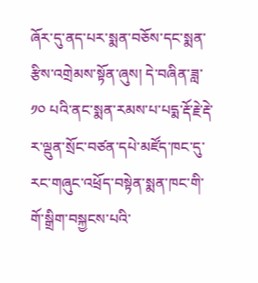ཞོར་དུ་ནད་པར་སྨན་བཅོས་དང་སྨན་རྩིས་འགྲེམས་སྟོན་ཞུས། དེ་བཞིན་ཟླ་ ༡༠ པའི་ནང་སྨན་རམས་པ་པདྨ་རྡོ་རྗེ་རྡེ་ར་ལྡུན་སྲོང་བཙན་དཔེ་མཛོད་ཁང་དུ་རང་གཞུང་འཕྲོད་བསྟེན་སྨན་ཁང་གི་གོ་སྒྲིག་བསྐྱངས་པའི་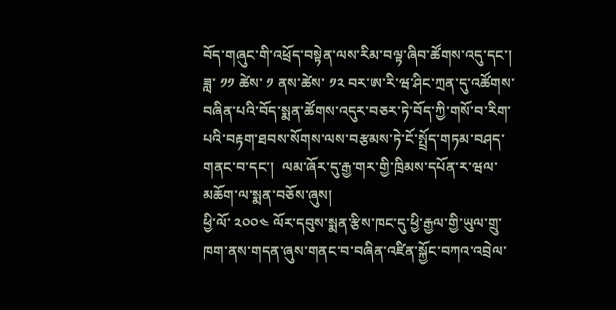བོད་གཞུང་གི་འཕྲོད་བསྟེན་ལས་རིམ་བལྟ་ཞིབ་ཚོགས་འདུ་དང་། ཟླ་ ༡༡ ཚེས་ ༡ ནས་ཚེས་ ༡༢ བར་ཨ་རི་ཝ་ཤིང་ཀྲན་དུ་འཚོགས་བཞིན་པའི་བོད་སྨན་ཚོགས་འདུར་བཅར་ཏེ་བོད་ཀྱི་གསོ་བ་རིག་པའི་བརྟག་ཐབས་སོགས་ལས་བརྩམས་ཏེ་ངོ་སྤྲོད་གཏམ་བཤད་གནང་བ་དང་།  ལམ་ཞོར་དུ་རྒྱ་གར་གྱི་ཁྲིམས་དཔོན་ར་ཝལ་མཆོག་ལ་སྨན་བཅོས་ཞུས།
ཕྱི་ལོ་ ༢༠༠༤ ལོར་དབུས་སྨན་རྩིས་ཁང་དུ་ཕྱི་རྒྱལ་གྱི་ཡུལ་གྲུ་ཁག་ནས་གདན་ཞུས་གནང་བ་བཞིན་འཛིན་སྐྱོང་བཀའ་འབྲེལ་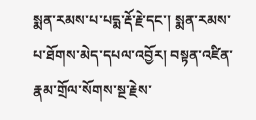སྨན་རམས་པ་པདྨ་རྡོ་རྗེ་དང་། སྨན་རམས་པ་ཐོགས་མེད་དཔལ་འབྱོར། བསྟན་འཛིན་རྣམ་གྲོལ་སོགས་སྔ་རྗེས་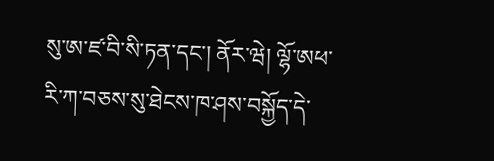སུ་ཨ་ཛ་བི་སི་ཏན་དང་། ནོར་ཝེ། ལྷོ་ཨཕ་རི་ཀ་བཅས་སུ་ཐེངས་ཁ་ཤས་བསྐྱོད་དེ་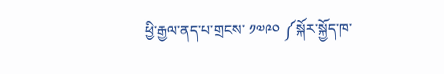ཕྱི་རྒྱལ་ནད་པ་གྲངས་ ༡༧༩༠ ༼སྐོར་སྐྱོད་ཁ་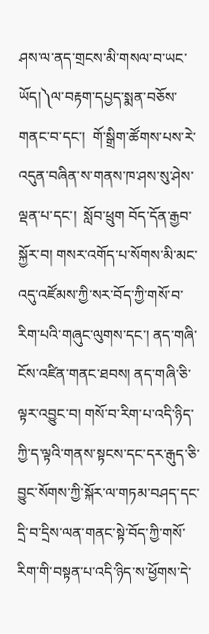ཤས་ལ་ནད་གྲངས་མི་གསལ་བ་ཡང་ཡོད།༽ལ་བརྟག་དཔྱད་སྨན་བཅོས་གནང་བ་དང་།  གོ་སྒྲིག་ཚོགས་པས་རེ་འདུན་བཞིན་ས་གནས་ཁ་ཤས་སུ་ཤེས་ལྡན་པ་དང་།  སློབ་ཕྲུག བོད་དོན་རྒྱབ་སྐྱོར་བ། གསར་འགོད་པ་སོགས་མི་མང་འདུ་འཛོམས་ཀྱི་སར་བོད་ཀྱི་གསོ་བ་རིག་པའི་གཞུང་ལུགས་དང་། ནད་གཞི་ངོས་འཛིན་གནང་ཐབས། ནད་གཞི་ཅི་ལྟར་འབྱུང་བ། གསོ་བ་རིག་པ་འདི་ཉིད་ཀྱི་ད་ལྟའི་གནས་སྟངས་དང་དར་རྒུད་ཅི་བྱུང་སོགས་ཀྱི་སྐོར་ལ་གཏམ་བཤད་དང་དྲི་བ་དྲིས་ལན་གནང་སྟེ་བོད་ཀྱི་གསོ་རིག་གི་བསྟན་པ་འདི་ཉིད་ས་ཕྱོགས་དེ་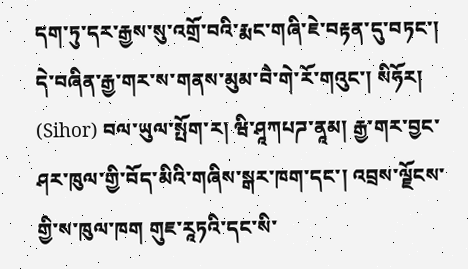དག་ཏུ་དར་རྒྱས་སུ་འགྲོ་བའི་རྨང་གཞི་ཇེ་བརྟན་དུ་བཏང་། དེ་བཞིན་རྒྱ་གར་ས་གནས་མུམ་བཻ་གེ་རོ་གའུང་། སིཧོར། (Sihor) བལ་ཡུལ་སྤོག་ར། ཝི་ཤཱཀཔཌ་ནཱམ། རྒྱ་གར་བྱང་ཤར་ཁུལ་གྱི་བོད་མིའི་གཞིས་སྒར་ཁག་དང་། འབྲས་ལྗོངས་གྱི་ས་ཁུལ་ཁག གུཇ་རཱཏའི་དང་སི་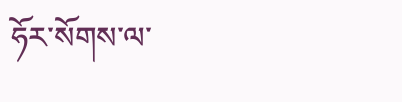ཧོར་སོགས་ལ་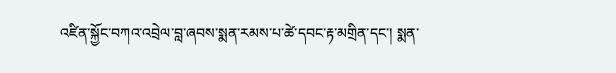འཛིན་སྐྱོང་བཀའ་འབྲེལ་བླ་ཞབས་སྨན་རམས་པ་ཚེ་དབང་རྟ་མགྲིན་དང་། སྨན་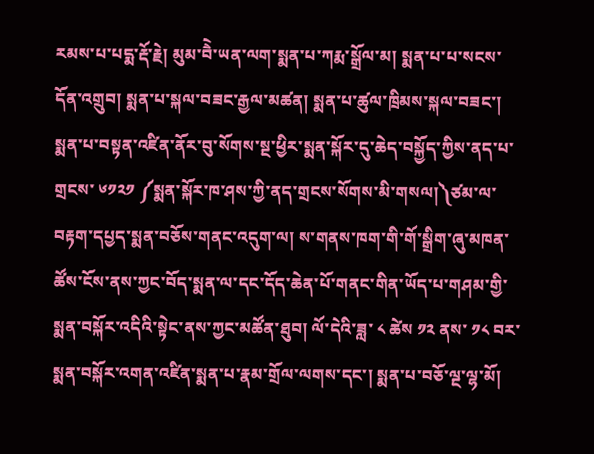རམས་པ་པདྨ་རྡོ་རྗེ། མུམ་བཻེ་ཡན་ལག་སྨན་པ་ཀརྨ་སྒྲོལ་མ། སྨན་པ་པ་སངས་དོན་འགྲུབ། སྨན་པ་སྐལ་བཟང་རྒྱལ་མཚན། སྨན་པ་ཚུལ་ཁྲིམས་སྐལ་བཟང་། སྨན་པ་བསྟན་འཛིན་ནོར་བུ་སོགས་སྔ་ཕྱིར་སྨན་སྐོར་དུ་ཆེད་བསྐྱོད་ཀྱིས་ནད་པ་གྲངས་ ༦༡༢༡ ༼སྨན་སྐོར་ཁ་ཤས་ཀྱི་ནད་གྲངས་སོགས་མི་གསལ།༽ཙམ་ལ་བརྟག་དཔྱད་སྨན་བཅོས་གནང་འདུག་ལ། ས་གནས་ཁག་གི་གོ་སྒྲིག་ཞུ་མཁན་ཚོས་ངོས་ནས་ཀྱང་བོད་སྨན་ལ་དང་དོད་ཆེན་པོ་གནང་གིན་ཡོད་པ་གཤམ་གྱི་སྨན་བསྐོར་འདིའི་སྟེང་ནས་ཀྱང་མཚོན་ཐུབ། ལོ་དེའི་ཟླ་ ༨ ཚེས ༡༢ ནས་ ༡༨ བར་སྨན་བསྐོར་འགན་འཛིན་སྨན་པ་རྣམ་གྲོལ་ལགས་དང་། སྨན་པ་བཅོ་ལྔ་ལྷ་མོ།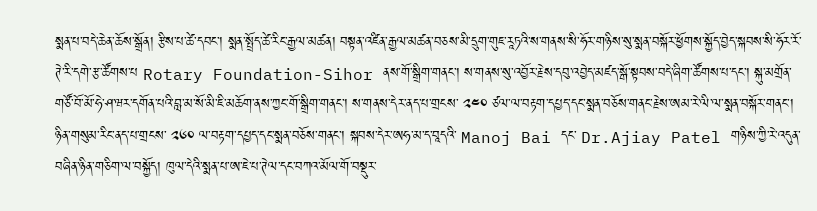སྨན་པ་བདེ་ཆེན་ཆོས་སྒྲོན། རྩིས་པ་ཚེ་དབང་། སྨན་སྤྲོད་ཚེ་རིང་རྒྱལ་མཚན། བསྟན་འཛིན་རྒྱལ་མཚན་བཅས་མི་དྲུག་གུཇ་རཱཏའི་ས་གནས་སི་ཧོར་གཉིས་སུ་སྨན་བསྐོར་ཕྱོགས་སྐྱོད་བྱེད་སྐབས་སི་ཧོར་རོ་ཊེ་རི་དགེ་རྩ་ཚོགས་པ Rotary Foundation-Sihor ནས་གོ་སྒྲིག་གནང་། ས་གནས་སུ་འབྱོར་རྗེས་དབུ་འབྱེད་མཛད་སྒོ་སྟབས་བདེ་ཞིག་ཚོགས་པ་དང་། སྐུ་མགྲོན་གཙོ་བོ་མོ་ཧེ་ཤ་ཝར་དགོན་པའི་བླ་མ་སོ་མི་ཇི་མཆོག་ནས་ཀྱང་གོ་སྒྲིག་གནང་། ས་གནས་དེར་ནད་པ་གྲངས་ ༢༤༠ ཙལ་ལ་བརྟག་དཔྱད་དང་སྨན་བཅོས་གནང་རྗེས་ཨམ་རེ་ལི་ལ་སྨན་བསྐོར་གནང་། ཉིན་གསུམ་རིང་ནད་པ་གྲངས་ ༢༦༠ ལ་བརྟག་དཔྱད་དང་སྨན་བཅོས་གནང་། སྐབས་དེར་ཨཧ་མ་ད་བཱདའི་ Manoj Bai དང་ Dr.Ajiay Patel གཉིས་ཀྱི་རེ་འདུན་བཞིན་ཉིན་གཅིག་ལ་བསྐྱོད། ཁུལ་དེའི་སྨན་པ་ཨ་ཇེ་པ་ཊེལ་དང་བཀའ་མོལ་གོ་བསྡུར་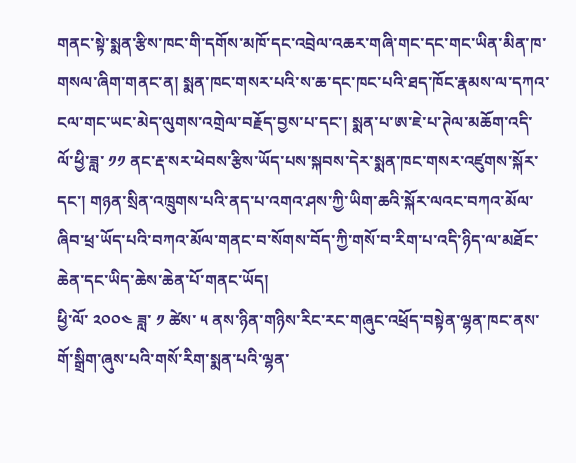གནང་སྟེ་སྨན་རྩིས་ཁང་གི་དགོས་མཁོ་དང་འབྲེལ་འཆར་གཞི་གང་དང་གང་ཡིན་མིན་ཁ་གསལ་ཞིག་གནང་ན། སྨན་ཁང་གསར་པའི་ས་ཆ་དང་ཁང་པའི་ཐད་ཁོང་རྣམས་ལ་དཀའ་ངལ་གང་ཡང་མེད་ལུགས་འགྲེལ་བརྗོད་བྱས་པ་དང་། སྨན་པ་ཨ་ཇེ་པ་ཊེལ་མཆོག་འདི་ལོ་ཕྱི་ཟླ་ ༡༡ ནང་རྡ་སར་ཕེབས་རྩིས་ཡོད་པས་སྐབས་དེར་སྨན་ཁང་གསར་འཛུགས་སྐོར་དང་། གཉན་སྲིན་འཁྲུགས་པའི་ནད་པ་འགའ་ཤས་ཀྱི་ཡིག་ཆའི་སྐོར་ལའང་བཀའ་མོལ་ཞིབ་ཕྲ་ཡོད་པའི་བཀའ་མོལ་གནང་བ་སོགས་བོད་ཀྱི་གསོ་བ་རིག་པ་འདི་ཉིད་ལ་མཐོང་ཆེན་དང་ཡིད་ཆེས་ཆེན་པོ་གནང་ཡོད།
ཕྱི་ལོ་ ༢༠༠༤ ཟླ་ ༡ ཚེས་ ༥ ནས་ཉིན་གཉིས་རིང་རང་གཞུང་འཕྲོད་བསྟེན་ལྷན་ཁང་ནས་གོ་སྒྲིག་ཞུས་པའི་གསོ་རིག་སྨན་པའི་ལྷན་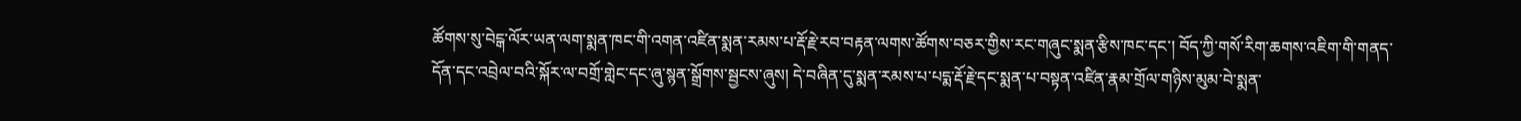ཚོགས་སུ་བེངྒ་ལོར་ཡན་ལག་སྨན་ཁང་གི་འགན་འཛིན་སྨན་རམས་པ་རྡོ་རྗེ་རབ་བརྟན་ལགས་ཚོགས་བཅར་གྱིས་རང་གཞུང་སྨན་རྩིས་ཁང་དང་། བོད་ཀྱི་གསོ་རིག་ཆགས་འཇིག་གི་གནད་དོན་དང་འབྲེལ་བའི་སྐོར་ལ་བགྲོ་གླེང་དང་ཞུ་སྙན་སྒྲོགས་སྦྱངས་ཞུས། དེ་བཞིན་དུ་སྨན་རམས་པ་པདྨ་རྡོ་རྗེ་དང་སྨན་པ་བསྟན་འཛིན་རྣམ་གྲོལ་གཉིས་མུམ་བེ་སྨན་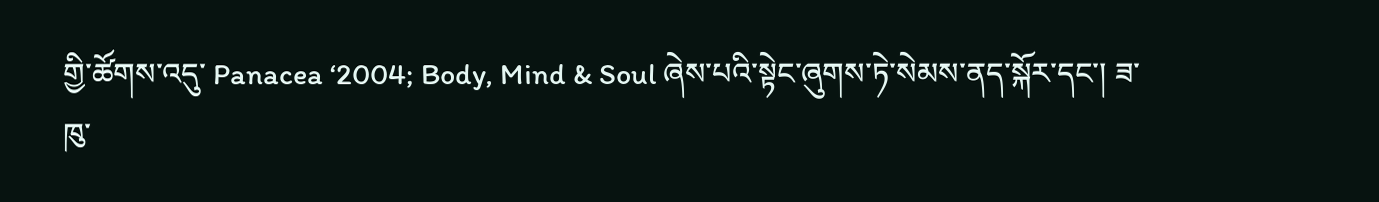གྱི་ཚོགས་འདུ་ Panacea ‘2004; Body, Mind & Soul ཞེས་པའི་སྟེང་ཞུགས་ཏེ་སེམས་ནད་སྐོར་དང་། ཟ་ཁུ་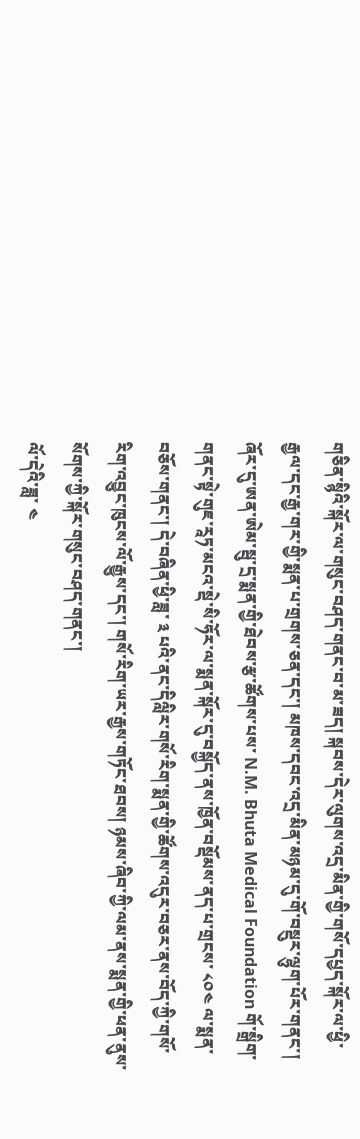གཅིན་སྙིའི་སྐོར་ལ་གསུང་བཤད་གནང་བ་མ་ཟད། སྐབས་དེར་ལུགས་འདྲ་མིན་གྱི་གསོ་དཔྱད་སྐོར་ལ་ཕྱི་རྒྱལ་དང་རྒྱ་གར་གྱི་སྨན་པ་གྲགས་ཅན་དང་། མཁས་དབང་འདྲ་མིན་མཉམ་དུ་གོ་བསྡུར་ལྷུག་པོར་གནང་། ཞོར་དུ་ཨན་ཨེམ་སྦུ་དྲ་སྨན་གྱི་ཐེབས་རྩ་ཚོགས་པས་ N.M. Bhuta Medical Foundation གོ་སྒྲིག་གནང་སྟེ་གུཇ་རཱཏ་མངའ་སྡེ་སི་ཧོར་ལ་སྨན་སྐོར་དུ་བསྐྱོད་ནས་ཁྱོན་བསྡོམས་ནད་པ་གྲངས་ ༨༠༤ ལ་སྨན་བཅོས་གནང་། དེ་བཞིན་ཕྱི་ཟླ་ ༣ པའི་ནང་དིལླིར་གསོ་རིག་སྨན་གྱི་ཚོགས་འདུར་བཅར་ནས་བོད་ཀྱི་གསོ་རིག་འབྱུང་ཁུངས་ལོ་རྒྱུས་དང་། གསོ་རིག་ཡར་རྒྱས་གཏོང་ཐབས། ཉམས་ཞིབ་ཀྱི་ལམ་ནས་སྨན་གྱི་ཕན་ནུས་སོགས་ཀྱི་སྐོར་གསུང་བཤད་གནང་།
ལོ་དེའི་ཟླ་ ༤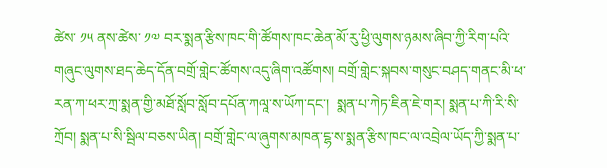ཚེས་ ༡༥ ནས་ཚེས་ ༡༧ བར་སྨན་རྩིས་ཁང་གི་ཚོགས་ཁང་ཆེན་མོ་རུ་ཕྱི་ལུགས་ཉམས་ཞིབ་ཀྱི་རིག་པའི་གཞུང་ལུགས་ཐད་ཆེད་དོན་བགྲོ་གླེང་ཚོགས་འདུ་ཞིག་འཚོགས། བགྲོ་གླེང་སྐབས་གསུང་བཤད་གནང་མི་ཕ་རན་ཀ་ཕར་ཀྲ་སྨན་གྱི་མཐོ་སློབ་སློབ་དཔོན་ཀལཱ་ས་ཡོཀ་དང་།  སྨན་པ་ཀེཏ་ཇིན་ཇེ་གར། སྨན་པ་ཀི་རི་སི་ཀྲོབ། སྨན་པ་སི་སྦིལ་བཅས་ཡིན། བགྲོ་གླེང་ལ་ཞུགས་མཁན་ངྷ་ས་སྨན་རྩིས་ཁང་ལ་འབྲེལ་ཡོད་ཀྱི་སྨན་པ་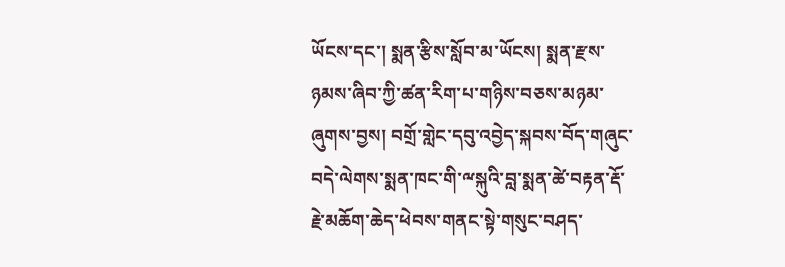ཡོངས་དང་། སྨན་རྩིས་སློབ་མ་ཡོངས། སྨན་རྫས་ཉམས་ཞིབ་ཀྱི་ཚན་རིག་པ་གཉིས་བཅས་མཉམ་ཞུགས་བྱས། བགྲོ་གླེང་དབུ་འབྱེད་སྐབས་བོད་གཞུང་བདེ་ལེགས་སྨན་ཁང་གི་ྋསྐུའི་བླ་སྨན་ཚེ་བརྟན་རྡོ་རྗེ་མཆོག་ཆེད་ཕེབས་གནང་སྟེ་གསུང་བཤད་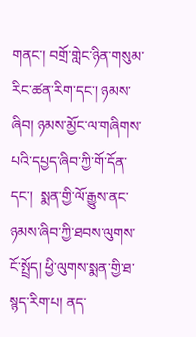གནང་། བགྲོ་གླེང་ཉིན་གསུམ་རིང་ཚན་རིག་དང་། ཉམས་ཞིབ། ཉམས་མྱོང་ལ་གཞིགས་པའི་དཔྱད་ཞིབ་ཀྱི་གོ་དོན་དང་།  སྨན་གྱི་ལོ་རྒྱུས་ནང་ཉམས་ཞིབ་ཀྱི་ཐབས་ལུགས་ངོ་སྤྲོད། ཕྱི་ལུགས་སྨན་གྱི་ཐ་སྙད་རིག་པ། ནད་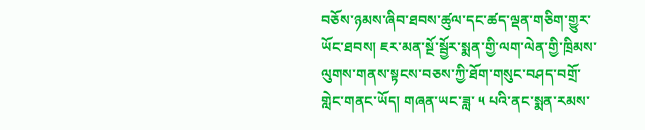བཅོས་ཉམས་ཞིབ་ཐབས་ཚུལ་དང་ཚད་ལྡན་གཅིག་གྱུར་ཡོང་ཐབས། ཇར་མན་སྔོ་སྦྱོར་སྨན་གྱི་ལག་ལེན་གྱི་ཁྲིམས་ལུགས་གནས་སྟངས་བཅས་ཀྱི་ཐོག་གསུང་བཤད་བགྲོ་གླེང་གནང་ཡོད། གཞན་ཡང་ཟླ་ ༥ པའི་ནང་སྨན་རམས་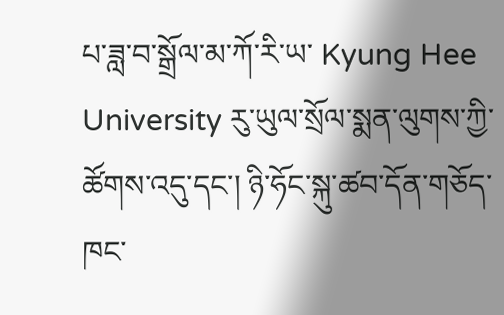པ་ཟླ་བ་སྒྲོལ་མ་ཀོ་རི་ཡ་ Kyung Hee University རུ་ཡུལ་སྲོལ་སྨན་ལུགས་ཀྱི་ཚོགས་འདུ་དང་། ཉི་ཧོང་སྐུ་ཚབ་དོན་གཅོད་ཁང་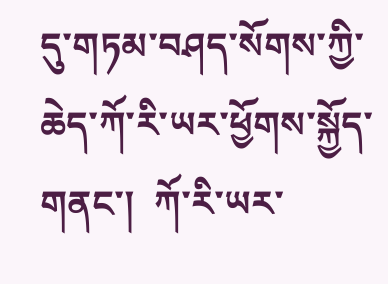དུ་གཏམ་བཤད་སོགས་ཀྱི་ཆེད་ཀོ་རི་ཡར་ཕྱོགས་སྐྱོད་གནང་།  ཀོ་རི་ཡར་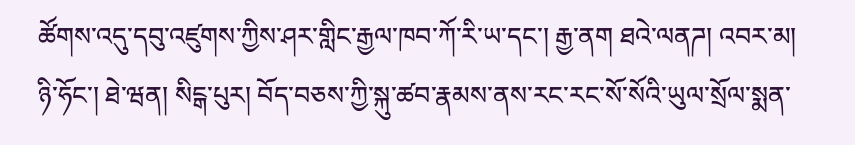ཚོགས་འདུ་དབུ་འཛུགས་ཀྱིས་ཤར་གླིང་རྒྱལ་ཁབ་ཀོ་རི་ཡ་དང་། རྒྱ་ནག ཐའེ་ལནཌ། འབར་མ། ཉི་ཧོང་། ཐེ་ཝན། སིངྒ་པུར། བོད་བཅས་ཀྱི་སྐུ་ཚབ་རྣམས་ནས་རང་རང་སོ་སོའི་ཡུལ་སྲོལ་སྨན་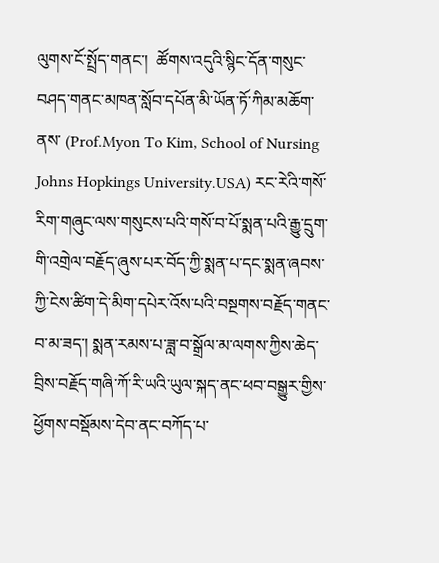ལུགས་ངོ་སྤྲོད་གནང་།  ཚོགས་འདུའི་སྙིང་དོན་གསུང་བཤད་གནང་མཁན་སློབ་དཔོན་མི་ཡོན་ཏོ་ཀིམ་མཆོག་ནས་ (Prof.Myon To Kim, School of Nursing Johns Hopkings University.USA) རང་རེའི་གསོ་རིག་གཞུང་ལས་གསུངས་པའི་གསོ་བ་པོ་སྨན་པའི་རྒྱུ་དྲུག་གི་འགྲེལ་བརྗོད་ཞུས་པར་བོད་ཀྱི་སྨན་པ་དང་སྨན་ཞབས་ཀྱི་ངེས་ཚིག་དེ་མིག་དཔེར་འོས་པའི་བསྔགས་བརྗོད་གནང་བ་མ་ཟད་། སྨན་རམས་པ་ཟླ་བ་སྒྲོལ་མ་ལགས་ཀྱིས་ཆེད་བྲིས་བརྗོད་གཞི་ཀོ་རི་ཡའི་ཡུལ་སྐད་ནང་ཕབ་བསྒྱུར་གྱིས་ཕྱོགས་བསྡོམས་དེབ་ནང་བཀོད་པ་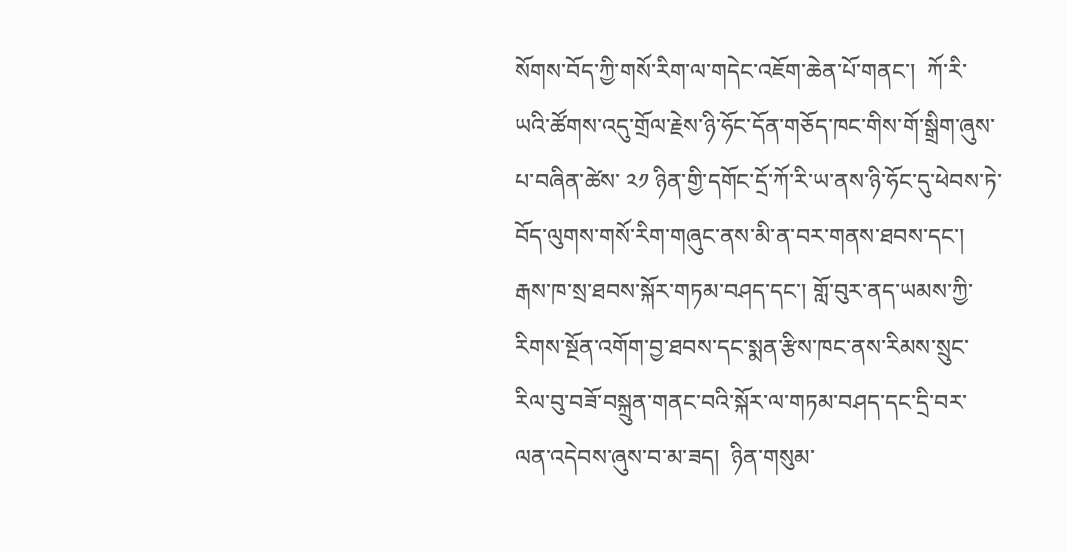སོགས་བོད་ཀྱི་གསོ་རིག་ལ་གདེང་འཇོག་ཆེན་པོ་གནང་།  ཀོ་རི་ཡའི་ཚོགས་འདུ་གྲོལ་རྗེས་ཉི་ཧོང་དོན་གཅོད་ཁང་གིས་གོ་སྒྲིག་ཞུས་པ་བཞིན་ཚེས་ ༢༡ ཉིན་གྱི་དགོང་དྲོ་ཀོ་རི་ཡ་ནས་ཉི་ཧོང་དུ་ཕེབས་ཏེ་བོད་ལུགས་གསོ་རིག་གཞུང་ནས་མི་ན་བར་གནས་ཐབས་དང་། རྒས་ཁ་སྲ་ཐབས་སྐོར་གཏམ་བཤད་དང་། གློ་བུར་ནད་ཡམས་ཀྱི་རིགས་སྔོན་འགོག་བྱ་ཐབས་དང་སྨན་རྩིས་ཁང་ནས་རིམས་སྲུང་རིལ་བུ་བཟོ་བསྐྲུན་གནང་བའི་སྐོར་ལ་གཏམ་བཤད་དང་དྲི་བར་ལན་འདེབས་ཞུས་བ་མ་ཟད།  ཉིན་གསུམ་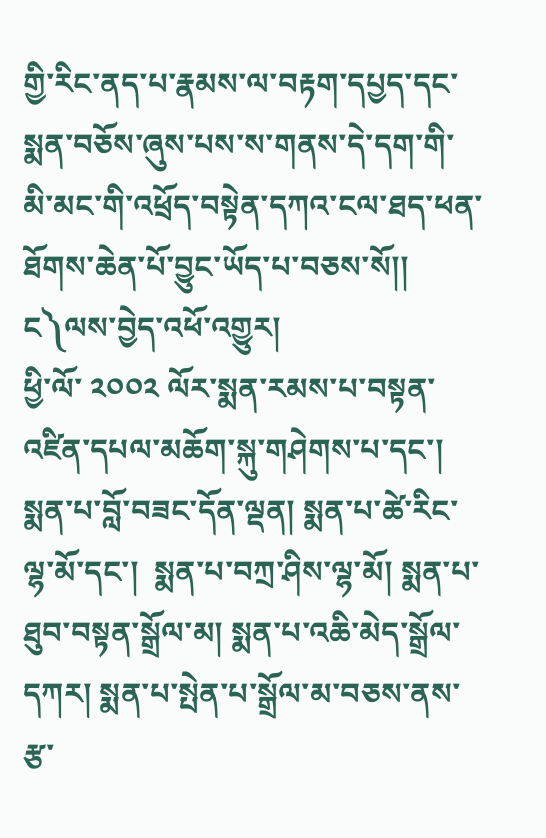གྱི་རིང་ནད་པ་རྣམས་ལ་བརྟག་དཔྱད་དང་སྨན་བཅོས་ཞུས་པས་ས་གནས་དེ་དག་གི་མི་མང་གི་འཕྲོད་བསྟེན་དཀའ་ངལ་ཐད་ཕན་ཐོགས་ཆེན་པོ་བྱུང་ཡོད་པ་བཅས་སོ།།
ང༽ལས་བྱེད་འཕོ་འགྱུར།
ཕྱི་ལོ་ ༢༠༠༢ ལོར་སྨན་རམས་པ་བསྟན་འཛིན་དཔལ་མཆོག་སྐུ་གཤེགས་པ་དང་།  སྨན་པ་བློ་བཟང་དོན་ལྡན། སྨན་པ་ཚེ་རིང་ལྷ་མོ་དང་།  སྨན་པ་བཀྲ་ཤིས་ལྷ་མོ། སྨན་པ་ཐུབ་བསྟན་སྒྲོལ་མ། སྨན་པ་འཆི་མེད་སྒྲོལ་དཀར། སྨན་པ་སྤེན་པ་སྒྲོལ་མ་བཅས་ནས་རྩ་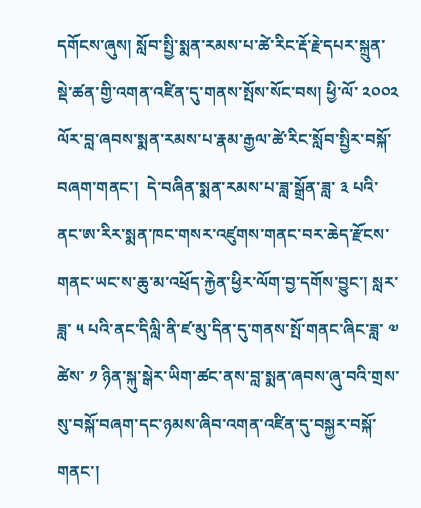དགོངས་ཞུས། སློབ་སྤྱི་སྨན་རམས་པ་ཚེ་རིང་རྡོ་རྗེ་དཔར་སྐྲུན་སྡེ་ཚན་གྱི་འགན་འཛིན་དུ་གནས་སྤོས་སོང་བས། ཕྱི་ལོ་ ༢༠༠༢ ལོར་བླ་ཞབས་སྨན་རམས་པ་རྣམ་རྒྱལ་ཚེ་རིང་སློབ་སྤྱིར་བསྐོ་བཞག་གནང་།  དེ་བཞིན་སྨན་རམས་པ་ཟླ་སྒྲོན་ཟླ་ ༣ པའི་ནང་ཨ་རིར་སྨན་ཁང་གསར་འཛུགས་གནང་བར་ཆེད་རྫོངས་གནང་ཡང་ས་ཆུ་མ་འཕྲོད་རྐྱེན་ཕྱིར་ལོག་བྱ་དགོས་བྱུང་། སླར་ཟླ་ ༥ པའི་ནང་དིལླི་ནི་ཛ་མུ་དིན་དུ་གནས་སྤོ་གནང་ཞིང་ཟླ་ ༧ ཚེས་ ༡ ཉིན་སྐུ་སྒེར་ཡིག་ཚང་ནས་བླ་སྨན་ཞབས་ཞུ་བའི་གྲས་སུ་བསྐོ་བཞག་དང་ཉམས་ཞིབ་འགན་འཛིན་དུ་བསྐྱར་བསྐོ་གནང་།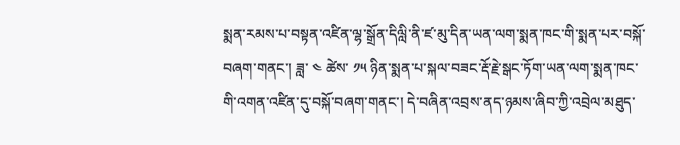སྨན་རམས་པ་བསྟན་འཛིན་ལྷ་སྒྲོན་དིལླི་ནི་ཛ་མུ་དིན་ཡན་ལག་སྨན་ཁང་གི་སྨན་པར་བསྐོ་བཞག་གནང་། ཟླ་ ༤ ཚེས་ ༡༥ ཉིན་སྨན་པ་སྐལ་བཟང་རྡོ་རྗེ་སྒང་ཏོག་ཡན་ལག་སྨན་ཁང་གི་འགན་འཛིན་དུ་བསྐོ་བཞག་གནང་། དེ་བཞིན་འབྲས་ནད་ཉམས་ཞིབ་ཀྱི་འབྲེལ་མཐུད་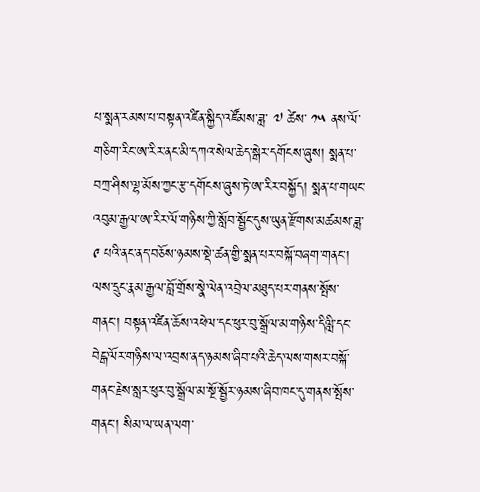པ་སྨན་རམས་པ་བསྟན་འཛིན་སྐྱིད་འཛོམས་ཟླ་ ༧ ཚེས་ ༡༥ ནས་ལོ་གཅིག་རིང་ཨ་རིར་ནང་མི་དཀའ་སེལ་ཆེད་སྒེར་དགོངས་ཞུས། སྨན་པ་བཀྲ་ཤིས་ལྷ་མོས་ཀྱང་རྩ་དགོངས་ཞུས་ཏེ་ཨ་རིར་བསྐྱོད། སྨན་པ་གཡང་འབུམ་རྒྱལ་ཨ་རིར་ལོ་གཉིས་ཀྱི་སློབ་སྦྱོང་དུས་ཡུན་རྫོགས་མཚམས་ཟླ་ ༩ པའི་ནང་ནད་བཅོས་ཉམས་སྡེ་ཚན་གྱི་སྨན་པར་བསྐོ་བཞག་གནང་། ལས་དྲུང་རྣམ་རྒྱལ་བློ་གྲོས་སྣེ་ལེན་འབྲེལ་མཐུད་པར་གནས་སྤོས་གནང་། བསྟན་འཛིན་ཆོས་འཕེལ་དང་ཕུར་བུ་སྒྲོལ་མ་གཉིས་དིལླི་དང་བེངྒ་ལོར་གཉིས་ལ་འབྲས་ནད་ཉམས་ཞིབ་པའི་ཆེད་ལས་གསར་བསྐོ་གནང་རྗེས་སླར་ཕུར་བུ་སྒྲོལ་མ་སྔོ་སྦྱོར་ཉམས་ཞིབ་ཁང་དུ་གནས་སྤོས་གནང་། སིམ་ལ་ཡན་ལག་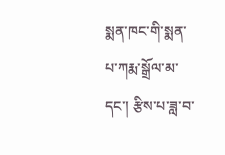སྨན་ཁང་གི་སྨན་པ་ཀརྨ་སྒྲོལ་མ་དང་། རྩིས་པ་ཟླ་བ་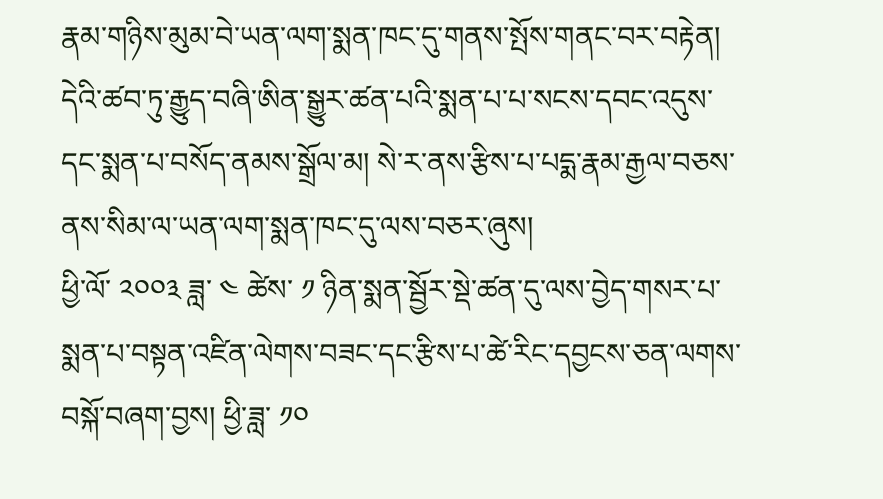རྣམ་གཉིས་མུམ་བེ་ཡན་ལག་སྨན་ཁང་དུ་གནས་སྤོས་གནང་བར་བརྟེན། དེའི་ཚབ་ཏུ་རྒྱུད་བཞི་ཨིན་སྒྱུར་ཚན་པའི་སྨན་པ་པ་སངས་དབང་འདུས་དང་སྨན་པ་བསོད་ནམས་སྒྲོལ་མ། སེ་ར་ནས་རྩིས་པ་པདྨ་རྣམ་རྒྱལ་བཅས་ནས་སིམ་ལ་ཡན་ལག་སྨན་ཁང་དུ་ལས་བཅར་ཞུས།
ཕྱི་ལོ་ ༢༠༠༣ ཟླ་ ༤ ཚེས་ ༡ ཉིན་སྨན་སྦྱོར་སྡེ་ཚན་དུ་ལས་བྱེད་གསར་པ་སྨན་པ་བསྟན་འཛིན་ལེགས་བཟང་དང་རྩིས་པ་ཚེ་རིང་དབྱངས་ཅན་ལགས་བསྐོ་བཞག་བྱས། ཕྱི་ཟླ་ ༡༠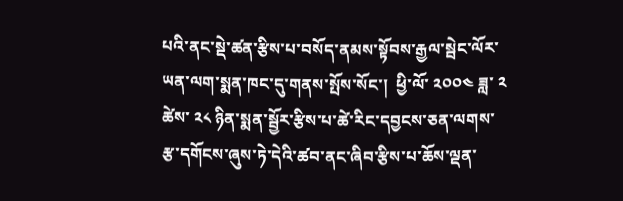པའི་ནང་སྡེ་ཚན་རྩིས་པ་བསོད་ནམས་སྟོབས་རྒྱལ་སྦེང་ལོར་ཡན་ལག་སྨན་ཁང་དུ་གནས་སྤོས་སོང་།  ཕྱི་ལོ་ ༢༠༠༤ ཟླ་ ༢ ཚེས་ ༢༨ ཉིན་སྨན་སྦྱོར་རྩིས་པ་ཚེ་རིང་དབྱངས་ཅན་ལགས་རྩ་དགོངས་ཞུས་ཏེ་དེའི་ཚབ་ནང་ཞིབ་རྩིས་པ་ཆོས་ལྡན་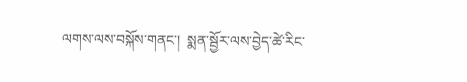ལགས་ལས་བསྐོས་གནང་།  སྨན་སྦྱོར་ལས་བྱེད་ཚེ་རིང་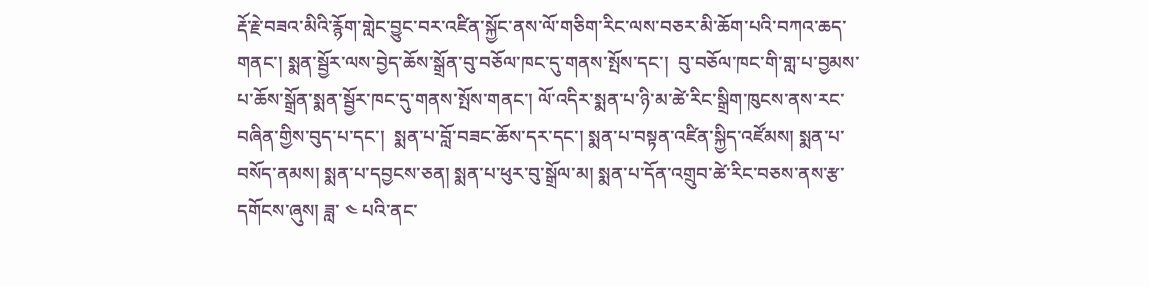རྡོ་རྗེ་བཟའ་མིའི་རྙོག་གླེང་བྱུང་བར་འཛིན་སྐྱོང་ནས་ལོ་གཅིག་རིང་ལས་བཅར་མི་ཆོག་པའི་བཀའ་ཆད་གནང་། སྨན་སྦྱོར་ལས་བྱེད་ཆོས་སྒྲོན་བུ་བཅོལ་ཁང་དུ་གནས་སྤོས་དང་།  བུ་བཅོལ་ཁང་གི་གླ་པ་བྱམས་པ་ཆོས་སྒྲོན་སྨན་སྦྱོར་ཁང་དུ་གནས་སྤོས་གནང་། ལོ་འདིར་སྨན་པ་ཉི་མ་ཚེ་རིང་སྒྲིག་ཁུངས་ནས་རང་བཞིན་གྱིས་བུད་པ་དང་།  སྨན་པ་བློ་བཟང་ཆོས་དར་དང་། སྨན་པ་བསྟན་འཛིན་སྐྱིད་འཛོམས། སྨན་པ་བསོད་ནམས། སྨན་པ་དབྱངས་ཅན། སྨན་པ་ཕུར་བུ་སྒྲོལ་མ། སྨན་པ་དོན་འགྲུབ་ཚེ་རིང་བཅས་ནས་རྩ་དགོངས་ཞུས། ཟླ་ ༤ པའི་ནང་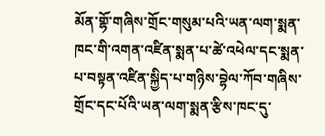མོན་གྷོ་གཞིས་གྲོང་གསུམ་པའི་ཡན་ལག་སྨན་ཁང་གི་འགན་འཛིན་སྨན་པ་ཚེ་འཕེལ་དང་སྨན་པ་བསྟན་འཛིན་སྐྱིད་པ་གཉིས་བྷེལ་ཀོབ་གཞིས་གྲོང་དང་པོའི་ཡན་ལག་སྨན་རྩིས་ཁང་དུ་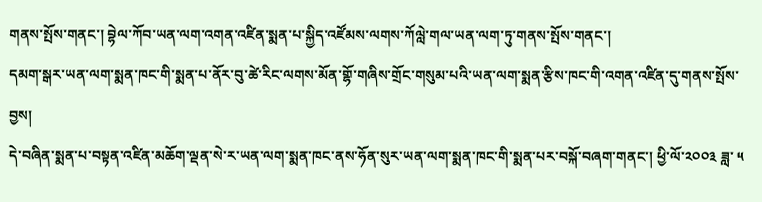གནས་སྤོས་གནང་། བྷེལ་ཀོབ་ཡན་ལག་འགན་འཛིན་སྨན་པ་སྐྱིད་འཛོམས་ལགས་ཀོལླེ་གལ་ཡན་ལག་ཏུ་གནས་སྤོས་གནང་།
དམག་སྒར་ཡན་ལག་སྨན་ཁང་གི་སྨན་པ་ནོར་བུ་ཚེ་རིང་ལགས་མོན་གྷོ་གཞིས་གྲོང་གསུམ་པའི་ཡན་ལག་སྨན་རྩིས་ཁང་གི་འགན་འཛིན་དུ་གནས་སྤོས་བྱས།
དེ་བཞིན་སྨན་པ་བསྟན་འཛིན་མཆོག་ལྡན་སེ་ར་ཡན་ལག་སྨན་ཁང་ནས་ཧོན་སུར་ཡན་ལག་སྨན་ཁང་གི་སྨན་པར་བསྐོ་བཞག་གནང་། ཕྱི་ལོ་༢༠༠༣ ཟླ་ ༥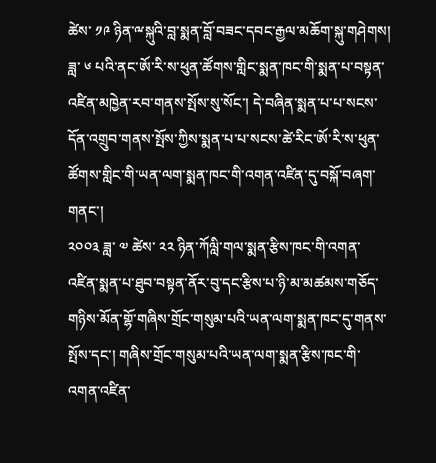ཚེས་ ༡༩ ཉིན་ྋསྐུའི་བླ་སྨན་བློ་བཟང་དབང་རྒྱལ་མཆོག་སྐུ་གཤེགས། ཟླ་ ༦ པའི་ནང་ཨོ་རི་ས་ཕུན་ཚོགས་གླིང་སྨན་ཁང་གི་སྨན་པ་བསྟན་འཛིན་མཁྱེན་རབ་གནས་སྤོས་སུ་སོང་། དེ་བཞིན་སྨན་པ་པ་སངས་དོན་འགྲུབ་གནས་སྤོས་ཀྱིས་སྨན་པ་པ་སངས་ཚེ་རིང་ཨོ་རི་ས་ཕུན་ཚོགས་གླིང་གི་ཡན་ལག་སྨན་ཁང་གི་འགན་འཛིན་དུ་བསྐོ་བཞག་གནང་།
༢༠༠༣ ཟླ་ ༧ ཚེས་ ༢༢ ཉིན་ཀོལླི་གལ་སྨན་རྩིས་ཁང་གི་འགན་འཛིན་སྨན་པ་ཐུབ་བསྟན་ནོར་བུ་དང་རྩིས་པ་ཉི་མ་མཚམས་གཅོད་གཉིས་མོན་གྷོ་གཞིས་གྲོང་གསུམ་པའི་ཡན་ལག་སྨན་ཁང་དུ་གནས་སྤོས་དང་། གཞིས་གྲོང་གསུམ་པའི་ཡན་ལག་སྨན་རྩིས་ཁང་གི་འགན་འཛིན་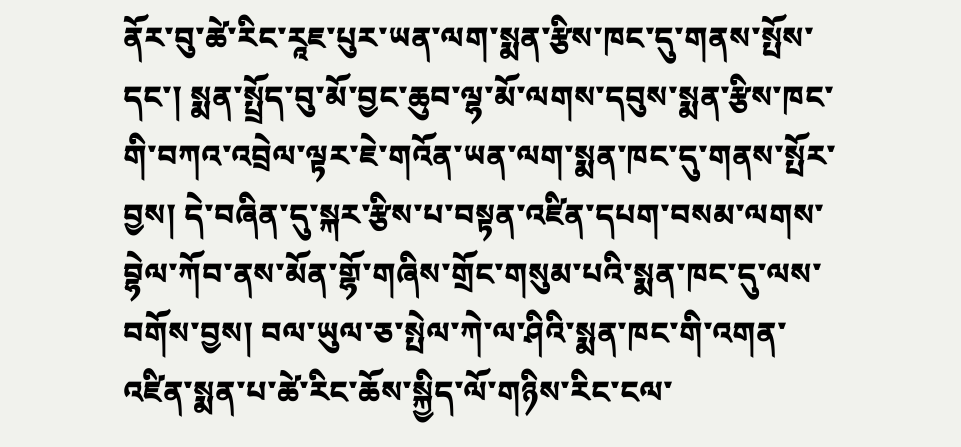ནོར་བུ་ཚེ་རིང་རཱཇ་པུར་ཡན་ལག་སྨན་རྩིས་ཁང་དུ་གནས་སྤོས་དང་། སྨན་སྤྲོད་བུ་མོ་བྱང་ཆུབ་ལྷ་མོ་ལགས་དབུས་སྨན་རྩིས་ཁང་གི་བཀའ་འབྲེལ་ལྟར་ཇེ་གའོན་ཡན་ལག་སྨན་ཁང་དུ་གནས་སྤོར་བྱས། དེ་བཞིན་དུ་སྐར་རྩིས་པ་བསྟན་འཛིན་དཔག་བསམ་ལགས་བྷེལ་ཀོབ་ནས་མོན་གྷོ་གཞིས་གྲོང་གསུམ་པའི་སྨན་ཁང་དུ་ལས་བགོས་བྱས། བལ་ཡུལ་ཅ་སྤེལ་ཀེ་ལ་ཤིའི་སྨན་ཁང་གི་འགན་འཛིན་སྨན་པ་ཚེ་རིང་ཆོས་སྐྱིད་ལོ་གཉིས་རིང་ངལ་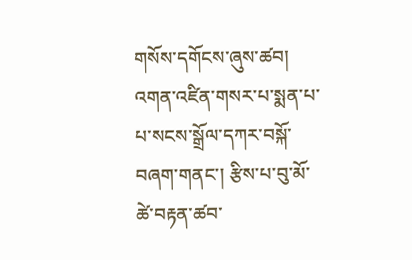གསོས་དགོངས་ཞུས་ཚབ། འགན་འཛིན་གསར་པ་སྨན་པ་པ་སངས་སྒྲོལ་དཀར་བསྐོ་བཞག་གནང་། རྩིས་པ་བུ་མོ་ཚེ་བརྟན་ཚབ་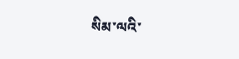སིམ་ལའི་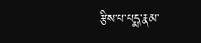རྩིས་པ་པདྨ་རྣམ་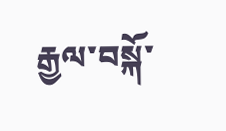རྒྱལ་བསྐོ་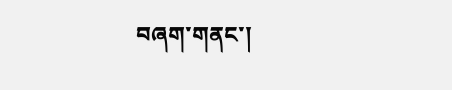བཞག་གནང་།